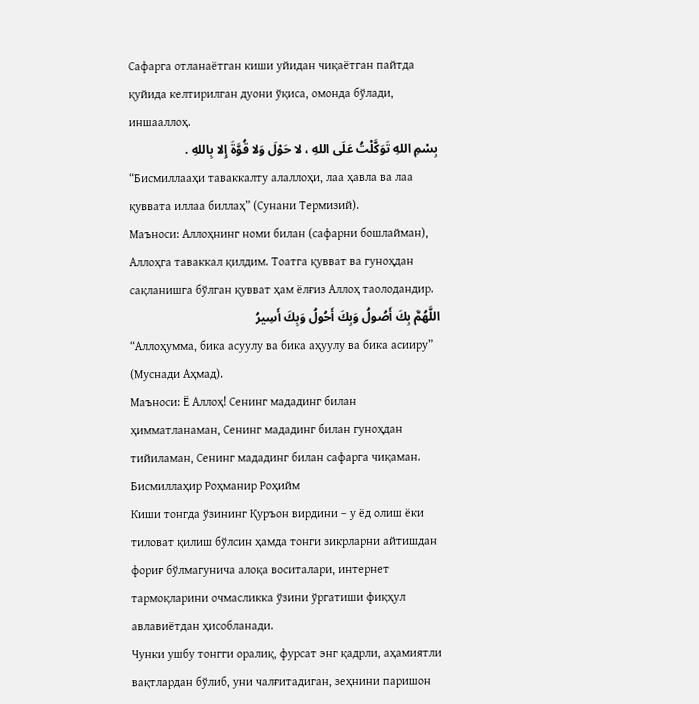Сафарга отланаётган киши уйидан чиқаётган пайтда қуйида келтирилган дуони ўқиса, омонда бўлади, иншааллоҳ.
بِسْمِ اللهِ تَوَكَّلْتُ عَلَى اللهِ ، لا حَوْلَ وَلا قُوَّةَ إِلا بِاللهِ .
“Бисмиллааҳи таваккалту алаллоҳи, лаа ҳавла ва лаа қуввата иллаа биллаҳ” (Сунани Термизий).
Маъноси: Аллоҳнинг номи билан (сафарни бошлайман), Аллоҳга таваккал қилдим. Тоатга қувват ва гуноҳдан сақланишга бўлган қувват ҳам ёлғиз Аллоҳ таолодандир.
اللَّهُمَّ بِكَ أَصُولُ وَبِكَ أَحُولُ وَبِكَ أَسِيرُ
“Аллоҳумма, бика асуулу ва бика аҳуулу ва бика асииру” (Муснади Аҳмад).
Маъноси: Ё Аллоҳ! Сенинг мададинг билан ҳимматланаман, Сенинг мададинг билан гуноҳдан тийиламан, Сенинг мададинг билан сафарга чиқаман.
Бисмиллаҳир Роҳманир Роҳийм
Киши тонгда ўзининг Қуръон вирдини – у ёд олиш ёки тиловат қилиш бўлсин ҳамда тонги зикрларни айтишдан фориғ бўлмагунича алоқа воситалари, интернет тармоқларини очмасликка ўзини ўргатиши фиқҳул авлавиётдан ҳисобланади.
Чунки ушбу тонгги оралиқ, фурсат энг қадрли, аҳамиятли вақтлардан бўлиб, уни чалғитадиган, зеҳнини паришон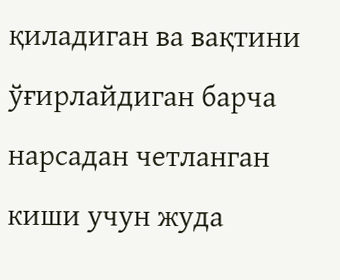қиладиган ва вақтини ўғирлайдиган барча нарсадан четланган киши учун жуда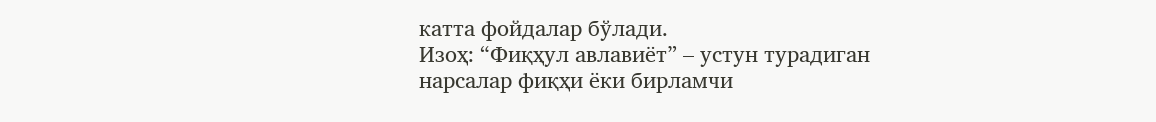катта фойдалар бўлади.
Изоҳ: “Фиқҳул авлавиёт” – устун турадиган нарсалар фиқҳи ёки бирламчи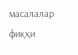масалалар фиқҳи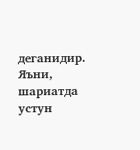деганидир. Яъни, шариатда устун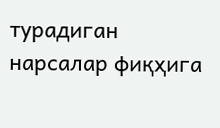турадиган нарсалар фиқҳига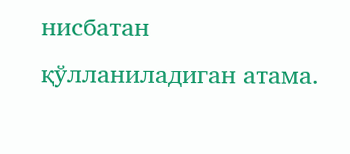нисбатан қўлланиладиган атама.